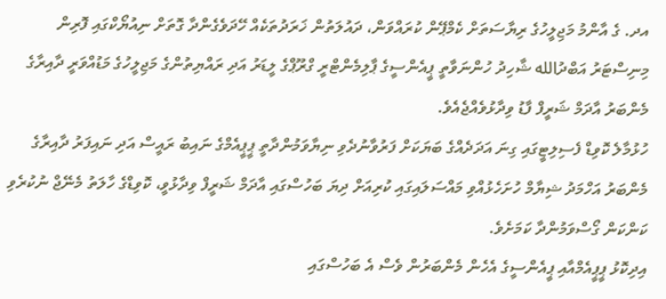އދ. ގެ އާންމު މަޖިލީހުގެ ރިޔާސަތަށް ކެމްޕޭން ކުރައްވަން، ދައުލަތުން ޚަރަދުތަކެއް ހޭދަވެގެންދާ ގޮތަށް ނިއުޔޯކްގައި ފޮރިން މިނިސްޓަރު އަބްދުالله ޝާހިދު ހުންނަވާތީ ޕީއެންސީގެ ޕާލިމެންޓްރީ ގްރޫޕްގެ ލީޑަރު އަދި ރައްޔިތުންގެ މަޖިލީހުގެ މަޑުއްވަރީ ދާއިރާގެ މެންބަރު އާދަމް ޝަރީފް ފާޑު ވިދާޅުވެއްޖެއެވެ.
ހުޅުމާލެ ކޮވިޑް ފެސިލިޓީގައި ގިނަ އަދަދެއްގެ ބަޔަކަށް ފަރުވާނުދެވި ނިޔާވަމުންދާތީ ޕީޕީއެމްގެ ނައިބު ރައީސް އަދި ނައިފަރު ދާއިރާގެ މެންބަރު އަހްމަދު ޝިޔާމް ހުށަހެޅުއްވި މައްސަލައިގައި ކުރިއަށް ދިޔަ ބަހުސްގައި އާދަމް ޝަރީފް ވިދާޅުވީ، ކޮވިޑްގެ ހާލަތު މެނޭޖް ނުކުރެވި ކަންކަން ގޯސްވަމުންދާ ކަމަށެވެ.
އިދިކޮޅު ޕީޕީއެމްއާއި ޕީއެންސީގެ އެހެން މެންބަރުން ވެސް އެ ބަހުސްގައި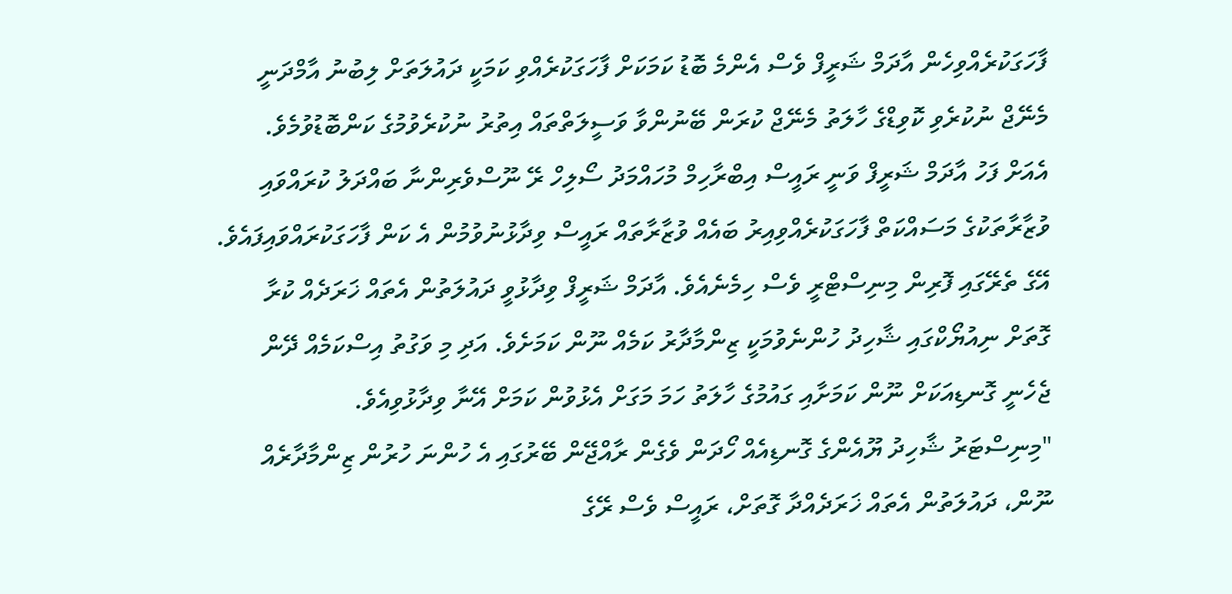ފާހަގަކުރެއްވިހެން އާދަމް ޝަރީފް ވެސް އެންމެ ބޮޑު ކަމަކަށް ފާހަގަކުރެއްވި ކަމަކީ ދައުލަތަށް ލިބުނު އާމްދަނީ މެނޭޖް ނުކުރެވި ކޮވިޑްގެ ހާލަތު މެނޭޖް ކުރަން ބޭނުންވާ ވަސީލަތްތައް އިތުރު ނުކުރެވުމުގެ ކަންބޮޑުވުމެވެ.
އެއަށް ފަހު އާދަމް ޝަރީފް ވަނީ ރައީސް އިބްރާހިމް މުހައްމަދު ސޯލިހް ރޭ ނޫސްވެރިންނާ ބައްދަލު ކުރައްވައި ވުޒާރާތަކުގެ މަސައްކަތް ފާހަގަކުރެއްވިއިރު ބައެއް ވުޒާރާތައް ރައީސް ވިދާޅުނުވުމުން އެ ކަން ފާހަގަކުރައްވައިފައެވެ.
އޭގެ ތެރޭގައި ފޮރިން މިނިސްޓްރީ ވެސް ހިމެނެއެވެ. އާދަމް ޝަރީފް ވިދާޅުވީ ދައުލަތުން އެތައް ޚަރަދެއް ކުރާ ގޮތަށް ނިއުޔޯކްގައި ޝާހިދު ހުންނެވުމަކީ ޒިންމާދާރު ކަމެއް ނޫން ކަމަށެވެ. އަދި މި ވަގުތު އިސްކަމެއް ދޭން ޖެހެނީ ގޮނޑިއަކަށް ނޫން ކަމަށާއި ގައުމުގެ ހާލަތު ހަމަ މަގަށް އެޅުވުން ކަމަށް އޭނާ ވިދާޅުވިއެވެ.
"މިނިސްޓަރު ޝާހިދު ޔޫއެންގެ ގޮނޑިއެއް ހޯދަން ވެގެން ރާއްޖޭން ބޭރުގައި އެ ހުންނަ ހުރުން ޒިންމާދާރެއް ނޫން، ދައުލަތުން އެތައް ޚަރަދެއްދާ ގޮތަށް، ރައީސް ވެސް ރޭގެ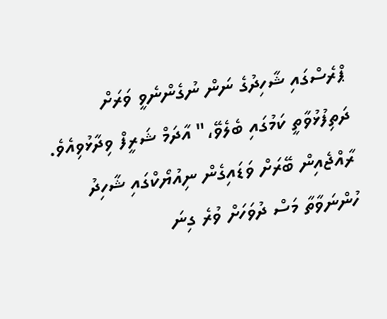ޕްރެސްގައި ޝާހިދުގެ ނަން ނުގެންނެވީ ވަރަށް ދަތިފުޅުވާތީ ކަމުގައި ބެލެވޭ،" އާދަމް ޝަރީފް ވިދާޅުވިއެވެ.
ރާއްޖެއިން ބޭރަށް ވަޑައިގެން ނިއުޔޯކްގައި ޝާހިދު ހުންނަވާތާ މަސް ދުވަހަށް ވުރެ ގިނަ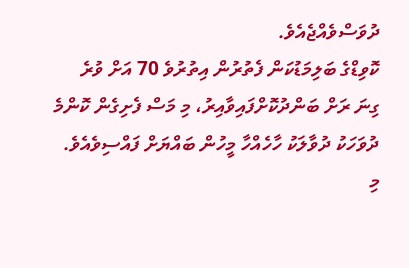ދުވަސްވެއްޖެއެވެ.
ކޮވިޑްގެ ބަލިމަޑުކަން ފެތުރުން އިތުރުވެ 70 އަށް ވުރެ ގިނަ ރަށް ބަންދުކޮށްފައިވާއިރު، މި މަސް ފެށިގެން ކޮންމެ ދުވަހަކު ދުވާލަކު ހާހެއްހާ މީހުން ބައްޔަށް ފައްސިވެއެވެ. މި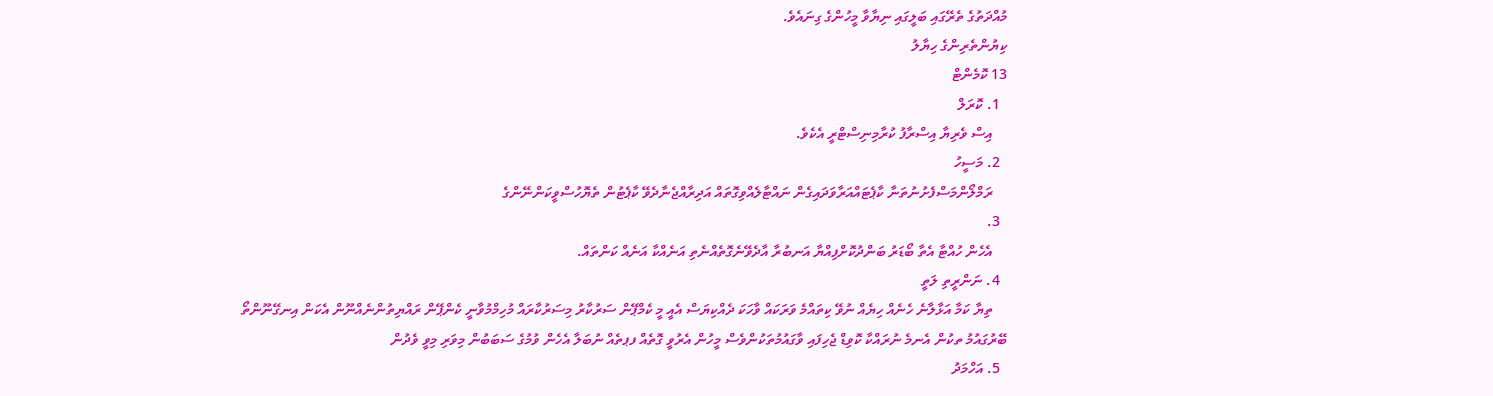މުއްދަތުގެ ތެރޭގައި ބަލީގައި ނިޔާވާ މީހުންގެ ގިނައެވެ.
ކިޔުންތެރިންގެ ހިޔާލު
13 ކޮމެންޓް
  1. ކޮރަލް
    އިސް ވެރިޔާ އިސްރާފު ކުރާމިނިސްޓްރީ އެކެވެ.
  2. މަސީހު
    ރަމްލޯންމަސްފެށުނުތަނާ ކާޕެޓައްއަރާވަދައިގެން ނައްޓާލެއްވިގޮތައް އަދިރާއްޖެނާދެވޭ ކާޕެޓުން ތެޔޮހުސްވީކަންނޭންގެ
  3.
    އެހެން ހުއްޓާ އެތާ ބޯޑަރު ބަންދުކޮށްފިއްޔާ އަނބުރާ އާދެވޭނެގޮތެއްނެތި އަނެއްކާ އަނެއް ކަންތައް.
  4. ނަންރީތި ލަތީ
    ތިޔާ ކަމާ އަޅާލާނެ ހެނެއް ހިޔެއް ނުވޭ ކިތައްމެ ވަރަކައް ވާހަކަ ދެއްކިޔަސް އެއީ މީ ކެމްޕޭން ސަރުކާރު މިސަރުކާރައް މުހިމްމުވާނީ ކެންޕޭން ރައްޔިތުންނެއްނޫން އެކަން އިނގޭނޫންތޯ ބޭރުގައުމު ތކުން އެނމެ ނުރައްކާ ކޮވިޑް ޖެހިފައި ވާގައުމުތަކުންވެސް މީހުން އެރުވީ ގޮތެއް ފޕތެއް ނުބަލާ އެހެން ވުމުގެ ސަބަބުން މިވަރި މިވީ ވެދުން
  5. އަހްމަދު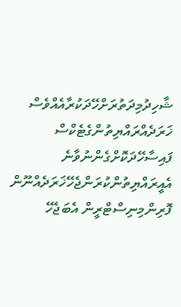ޝާހިދުމިދަތުރަށްހޭދަކުރާއެއްވެސް ޚަރަދެއްރައްޔިތުންގެޓެކްސް ފައިސާހޭދަކޮށްގެންނުވާނެ އެއީރައްޔިތުންކުރަންޖެހޭޚަރަދެއްނޫން ފޮރިންމިނިސްޓްރީން އެބަޖެހޭ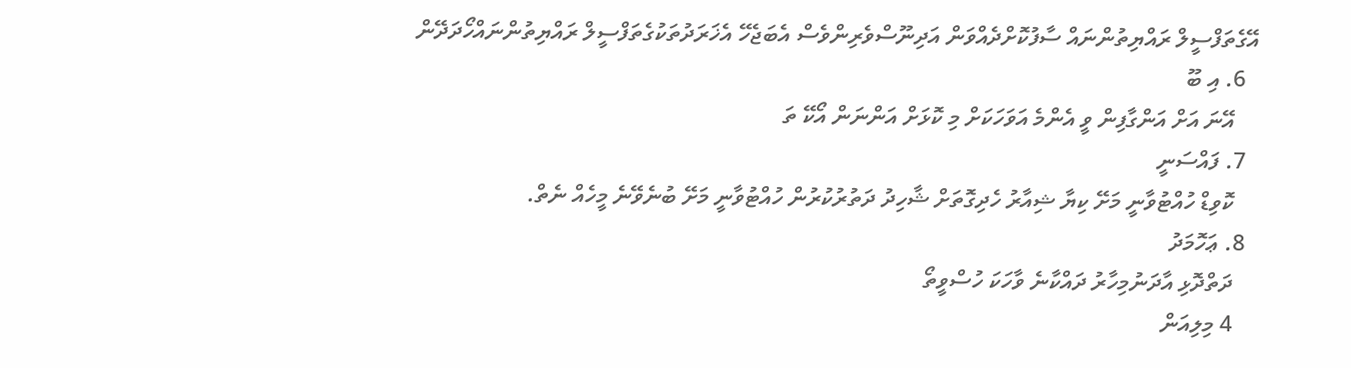އޭގެތަފްސީލް ރައްޔިތުންނައް ސާފުކޮށްދެއްވަން އަދިނޫސްވެރިންވެސް އެބަޖެހޭ އެޚަރަދުތަކުގެތަފްސީލް ރައްޔިތުންނައްހޯދަދޭން
  6. އި ބޫ
    އޭނަ އަށް އަންގާފިން ވީ އެންމެ އަވަހަކަށް މި ކޮޅަށް އަންނަން އޯކޭ ތަ
  7. ފައްސަނީ
    ކޮވިޑް ހުއްޓުވާނީ މަށޭ ކިޔާ ޝިއާރު ހެދިގޮތަށް ޝާހިދު ދަތުރުކުރުން ހުއްޓުވާނީ މަށޭ ބުނެވޭނެ މީހެއް ނެތް.
  8. ޢަހޮމަދު
    ދަތްދޮޅި އާދަނުމިހާރު ދައްކާނެ ވާހަކަ ހުސްވީތޯ
    4 މިލިއަން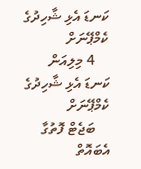ކަނޑަ އެޅި ޝާހިދުގެ ކެމްޕޭނަށް
    4 މިލިއަން ކަނޑަ އެޅި ޝާހިދުގެ ކެމްޕޭނަށް
    ބަޖެޓް ފޮތުގާ އެބައޮތް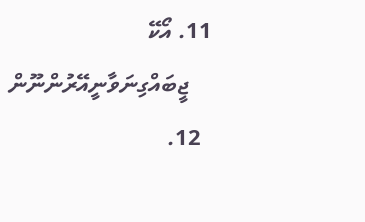11. އޯކޭ
    ޖީބައްގިނަވާނީއޭރުންނޫން
  12.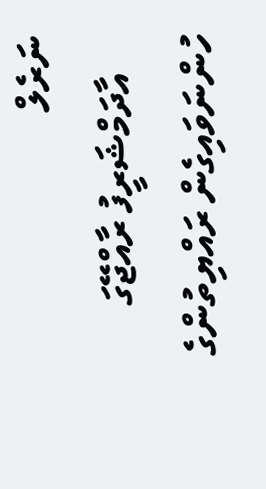ނަރެލް
    އާދަމްޝަރީފު ރާއްޖޭގަ ހުންނަވައިގެން ރައްޔިތުންގެ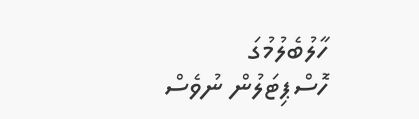ހާލުބެލުމުގަ ހޮސްޕިޓަލުން ނުވެސް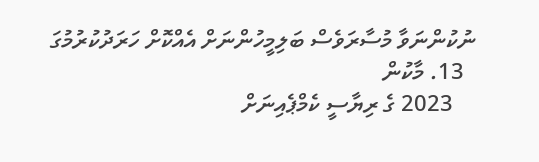ނުކުންނަވާ މުސާރަވެސް ބަލިމީހުންނަށް އެއްކޮށް ހަރަދުކުރުމުގަ
  13. މާކުން
    2023 ގެ ރިޔާސީ ކެމްޕެއިނަށް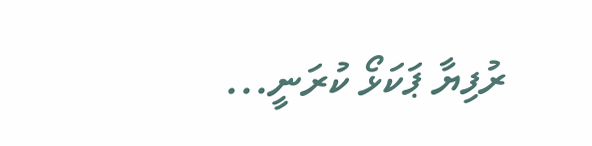ރުފިޔާ ޕަކަޅޯ ކުރަނީ...